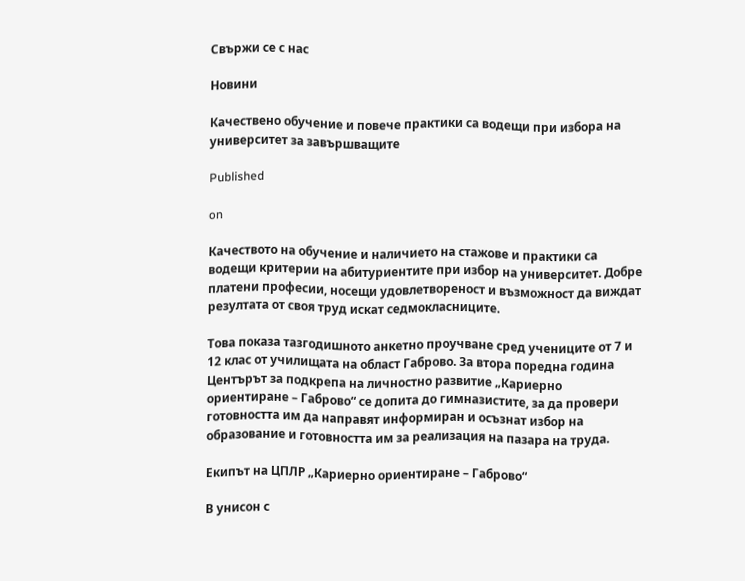Свържи се с нас

Новини

Качествено обучение и повече практики са водещи при избора на университет за завършващите

Published

on

Качеството на обучение и наличието на стажове и практики са водещи критерии на абитуриентите при избор на университет. Добре платени професии, носещи удовлетвореност и възможност да виждат резултата от своя труд искат седмокласниците.

Това показа тазгодишното анкетно проучване сред учениците от 7 и 12 клас от училищата на област Габрово. За втора поредна година Центърът за подкрепа на личностно развитие „Кариерно ориентиране – Габрово“ се допита до гимназистите, за да провери готовността им да направят информиран и осъзнат избор на образование и готовността им за реaлизация на пазара на труда.

Екипът на ЦПЛР „Кариерно ориентиране – Габрово“

В унисон с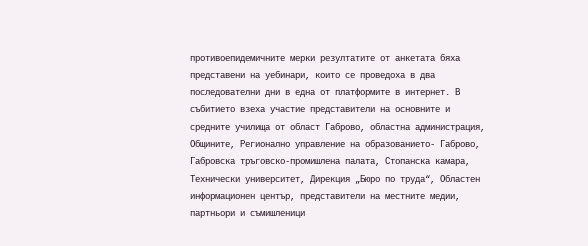противоепидемичните мерки резултатите от анкетата бяха представени на уебинари, които се проведоха в два последователни дни в една от платформите в интернет. В събитието взеха участие представители на основните и средните училища от област Габрово, областна администрация, Общините, Регионално управление на образованието- Габрово, Габровска тръговско-промишлена палата, Стопанска камара, Технически университет, Дирекция „Бюро по труда“, Областен информационен център, представители на местните медии, партньори и съмишленици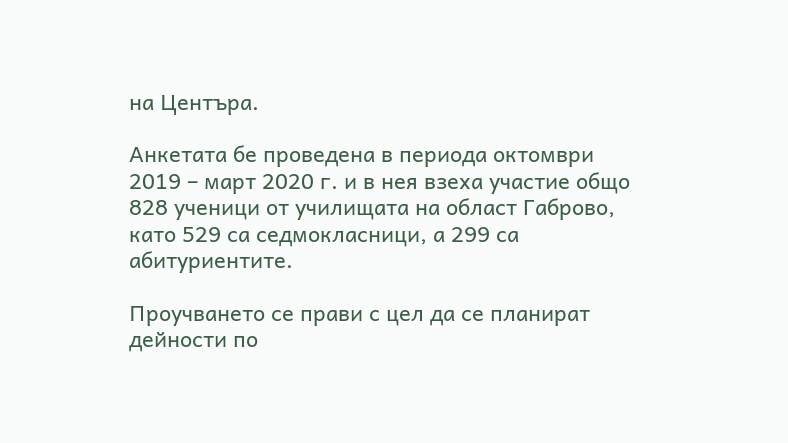на Центъра.

Анкетата бе проведена в периода октомври 2019 – март 2020 г. и в нея взеха участие общо 828 ученици от училищата на област Габрово, като 529 са седмокласници, а 299 са абитуриентите.

Проучването се прави с цел да се планират дейности по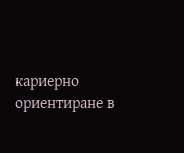кариерно ориентиране в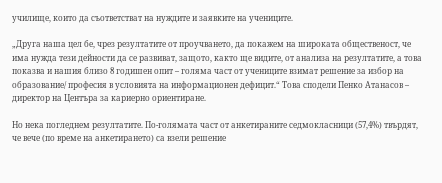училище, които да съответстват на нуждите и заявките на учениците.

„Друга наша цел бе, чрез резултатите от проучването, да покажем на широката общественост, че има нужда тези дейности да се развиват, защото, както ще видите, от анализа на резултатите, а това показва и нашия близо 8 годишен опит – голяма част от учениците взимат решение за избор на образование/ професия в условията на информационен дефицит.“ Това сподели Пенко Атанасов – директор на Центъра за кариерно ориентиране.

Но нека погледнем резултатите. По-голямата част от анкетираните седмокласници (57,4%) твърдят, че вече (по време на анкетирането) са взели решение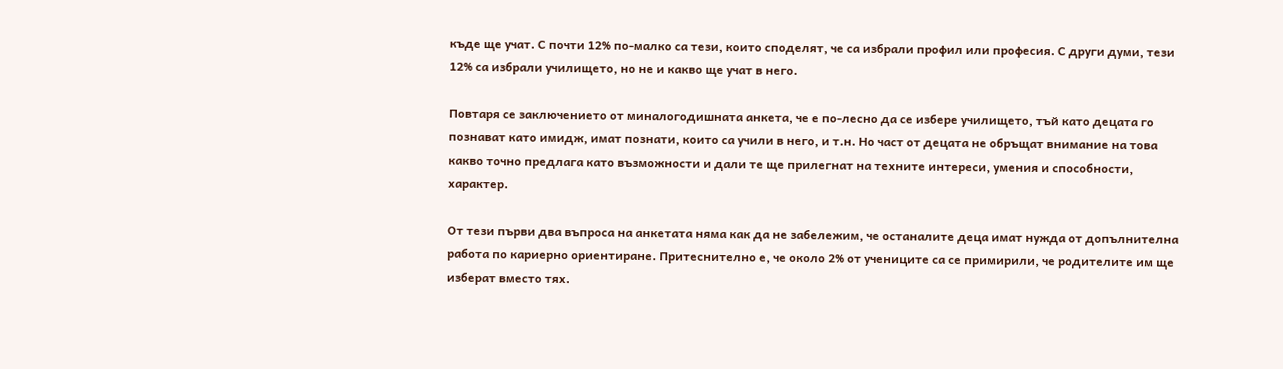къде ще учат. С почти 12% по-малко са тези, които споделят, че са избрали профил или професия. С други думи, тези 12% са избрали училището, но не и какво ще учат в него.

Повтаря се заключението от миналогодишната анкета, че е по-лесно да се избере училището, тъй като децата го познават като имидж, имат познати, които са учили в него, и т.н. Но част от децата не обръщат внимание на това какво точно предлага като възможности и дали те ще прилегнат на техните интереси, умения и способности, характер.

От тези първи два въпроса на анкетата няма как да не забележим, че останалите деца имат нужда от допълнителна работа по кариерно ориентиране. Притеснително е, че около 2% от учениците са се примирили, че родителите им ще изберат вместо тях.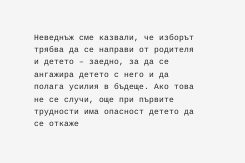Неведнъж сме казвали, че изборът трябва да се направи от родителя и детето – заедно, за да се ангажира детето с него и да полага усилия в бъдеще. Ако това не се случи, още при първите трудности има опасност детето да се откаже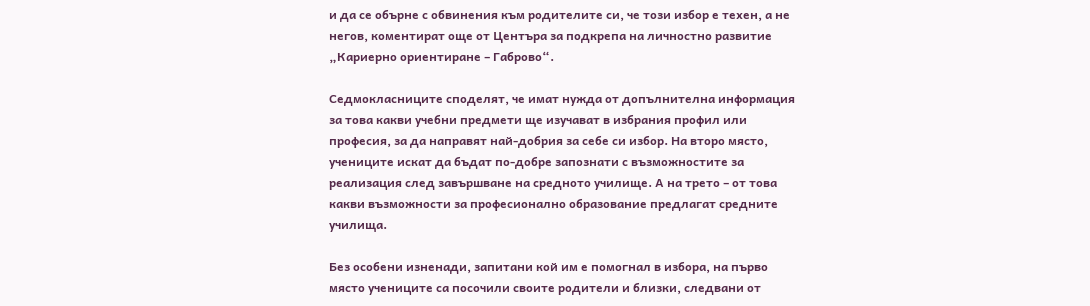и да се обърне с обвинения към родителите си, че този избор е техен, а не негов, коментират още от Центъра за подкрепа на личностно развитие „Кариерно ориентиране – Габрово“.

Седмокласниците споделят, че имат нужда от допълнителна информация за това какви учебни предмети ще изучават в избрания профил или професия, за да направят най-добрия за себе си избор. На второ място, учениците искат да бъдат по-добре запознати с възможностите за реализация след завършване на средното училище. А на трето – от това какви възможности за професионално образование предлагат средните училища.

Без особени изненади, запитани кой им е помогнал в избора, на първо място учениците са посочили своите родители и близки, следвани от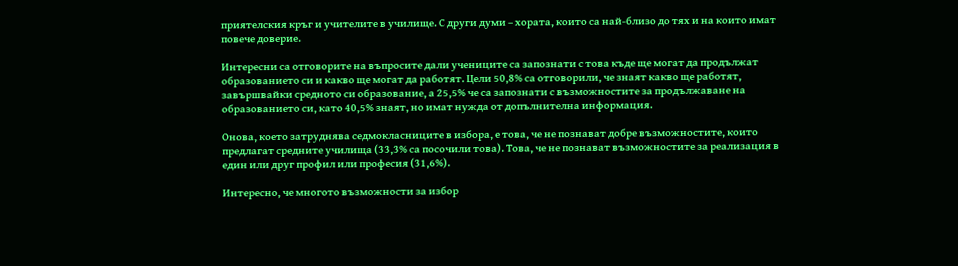приятелския кръг и учителите в училище. С други думи – хората, които са най-близо до тях и на които имат повече доверие.

Интересни са отговорите на въпросите дали учениците са запознати с това къде ще могат да продължат образованието си и какво ще могат да работят. Цели 50,8% са отговорили, че знаят какво ще работят, завършвайки средното си образование, а 25,5% че са запознати с възможностите за продължаване на образованието си, като 40,5% знаят, но имат нужда от допълнителна информация.

Онова, което затруднява седмокласниците в избора, е това, че не познават добре възможностите, които предлагат средните училища (33,3% са посочили това). Това, че не познават възможностите за реализация в един или друг профил или професия (31,6%).

Интересно, че многото възможности за избор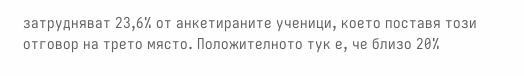затрудняват 23,6% от анкетираните ученици, което поставя този отговор на трето място. Положителното тук е, че близо 20%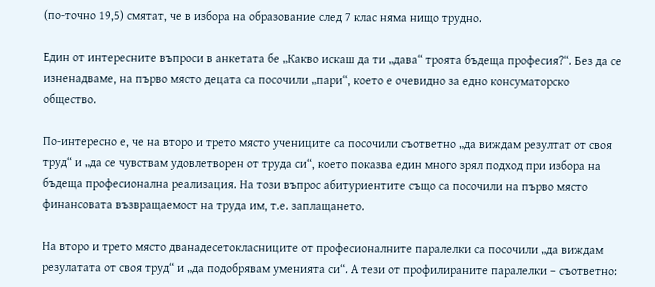(по-точно 19,5) смятат, че в избора на образование след 7 клас няма нищо трудно.

Един от интересните въпроси в анкетата бе „Какво искаш да ти „дава“ троята бъдеща професия?“. Без да се изненадваме, на първо място децата са посочили „пари“, което е очевидно за едно консуматорско общество.

По-интересно е, че на второ и трето място учениците са посочили съответно „да виждам резултат от своя труд“ и „да се чувствам удовлетворен от труда си“, което показва един много зрял подход при избора на бъдеща професионална реализация. На този въпрос абитуриентите също са посочили на първо място финансовата възвращаемост на труда им, т.е. заплащането.

На второ и трето място дванадесетокласниците от професионалните паралелки са посочили „да виждам резулатата от своя труд“ и „да подобрявам уменията си“. А тези от профилираните паралелки – съответно: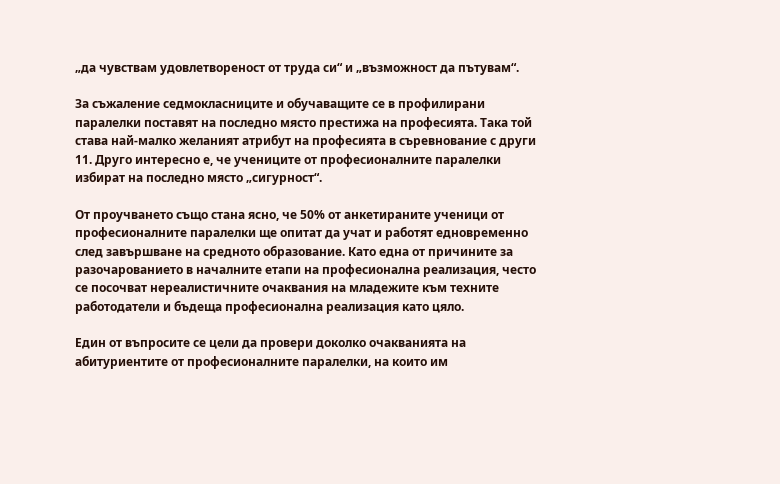„да чувствам удовлетвореност от труда си“ и „възможност да пътувам“.

За съжаление седмокласниците и обучаващите се в профилирани паралелки поставят на последно място престижа на професията. Така той става най-малко желаният атрибут на професията в съревнование с други 11. Друго интересно е, че учениците от професионалните паралелки избират на последно място „сигурност“.

От проучването също стана ясно, че 50% от анкетираните ученици от професионалните паралелки ще опитат да учат и работят едновременно след завършване на средното образование. Като една от причините за разочарованието в началните етапи на професионална реализация, често се посочват нереалистичните очаквания на младежите към техните работодатели и бъдеща професионална реализация като цяло.

Един от въпросите се цели да провери доколко очакванията на абитуриентите от професионалните паралелки, на които им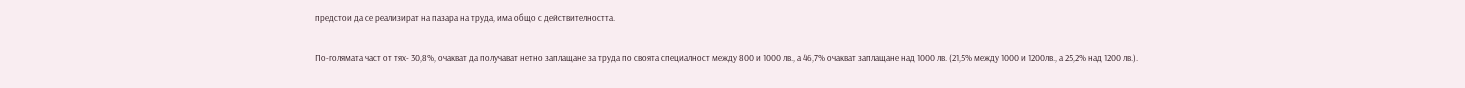предстои да се реализират на пазара на труда, има общо с действителността.

По-голямата част от тях- 30,8%, очакват да получават нетно заплащане за труда по своята специалност между 800 и 1000 лв., а 46,7% очакват заплащане над 1000 лв. (21,5% между 1000 и 1200лв., а 25,2% над 1200 лв.).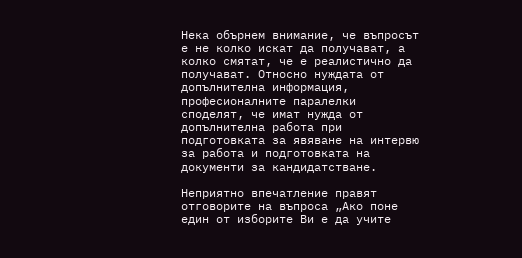Нека обърнем внимание, че въпросът е не колко искат да получават, а колко смятат, че е реалистично да получават. Относно нуждата от допълнителна информация, професионалните паралелки споделят, че имат нужда от допълнителна работа при подготовката за явяване на интервю за работа и подготовката на документи за кандидатстване.

Неприятно впечатление правят отговорите на въпроса „Ако поне един от изборите Ви е да учите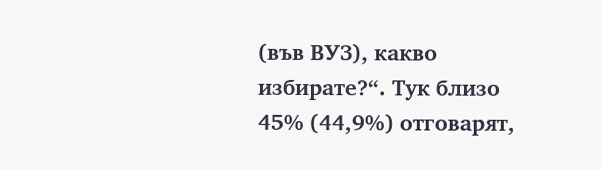(във ВУЗ), какво избирате?“. Тук близо 45% (44,9%) отговарят,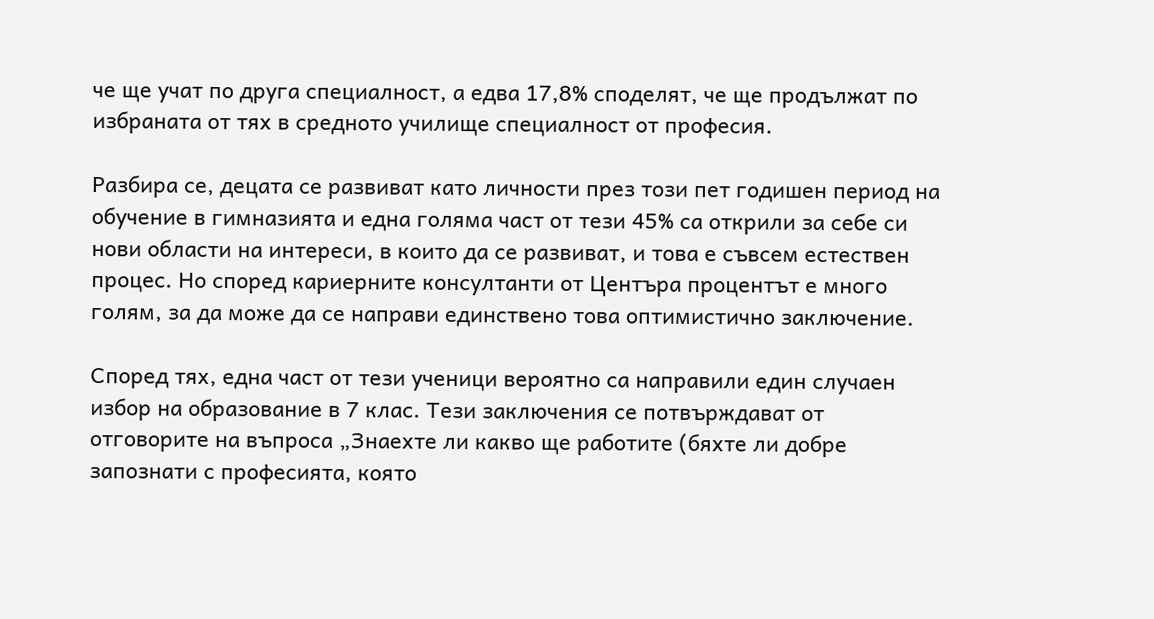че ще учат по друга специалност, а едва 17,8% споделят, че ще продължат по избраната от тях в средното училище специалност от професия.

Разбира се, децата се развиват като личности през този пет годишен период на обучение в гимназията и една голяма част от тези 45% са открили за себе си нови области на интереси, в които да се развиват, и това е съвсем естествен процес. Но според кариерните консултанти от Центъра процентът е много голям, за да може да се направи единствено това оптимистично заключение.

Според тях, една част от тези ученици вероятно са направили един случаен избор на образование в 7 клас. Тези заключения се потвърждават от отговорите на въпроса „Знаехте ли какво ще работите (бяхте ли добре запознати с професията, която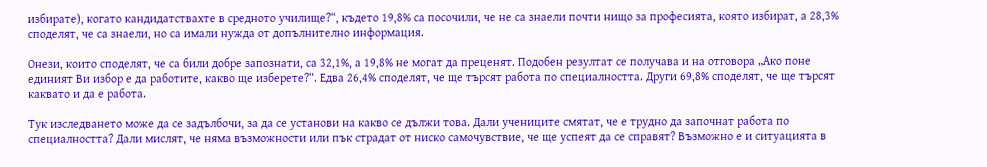избирате), когато кандидатствахте в средното училище?“, където 19,8% са посочили, че не са знаели почти нищо за професията, която избират, а 28,3% споделят, че са знаели, но са имали нужда от допълнително информация.

Онези, които споделят, че са били добре запознати, са 32,1%, а 19,8% не могат да преценят. Подобен резултат се получава и на отговора „Ако поне единият Ви избор е да работите, какво ще изберете?“. Едва 26,4% споделят, че ще търсят работа по специалността. Други 69,8% споделят, че ще търсят каквато и да е работа.

Тук изследването може да се задълбочи, за да се установи на какво се дължи това. Дали учениците смятат, че е трудно да започнат работа по специалността? Дали мислят, че няма възможности или пък страдат от ниско самочувствие, че ще успеят да се справят? Възможно е и ситуацията в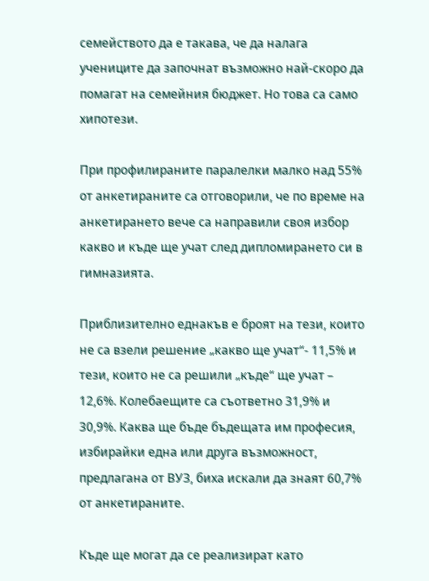семейството да е такава, че да налага учениците да започнат възможно най-скоро да помагат на семейния бюджет. Но това са само хипотези.

При профилираните паралелки малко над 55% от анкетираните са отговорили, че по време на анкетирането вече са направили своя избор какво и къде ще учат след дипломирането си в гимназията.

Приблизително еднакъв е броят на тези, които не са взели решение „какво ще учат“- 11,5% и тези, които не са решили „къде“ ще учат – 12,6%. Колебаещите са съответно 31,9% и 30,9%. Каква ще бъде бъдещата им професия, избирайки една или друга възможност, предлагана от ВУЗ, биха искали да знаят 60,7% от анкетираните.

Къде ще могат да се реализират като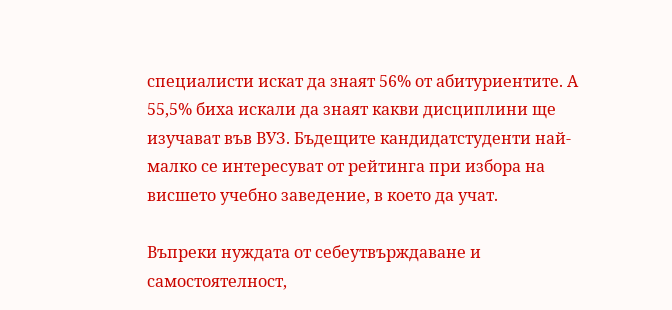специалисти искат да знаят 56% от абитуриентите. А 55,5% биха искали да знаят какви дисциплини ще изучават във ВУЗ. Бъдещите кандидатстуденти най-малко се интересуват от рейтинга при избора на висшето учебно заведение, в което да учат.

Въпреки нуждата от себеутвърждаване и самостоятелност,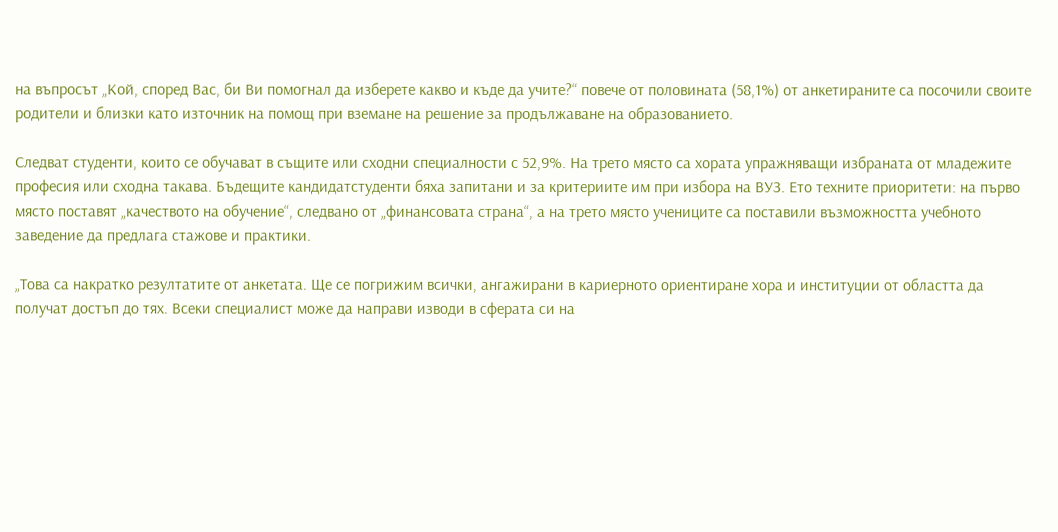на въпросът „Кой, според Вас, би Ви помогнал да изберете какво и къде да учите?“ повече от половината (58,1%) от анкетираните са посочили своите родители и близки като източник на помощ при вземане на решение за продължаване на образованието.

Следват студенти, които се обучават в същите или сходни специалности с 52,9%. На трето място са хората упражняващи избраната от младежите професия или сходна такава. Бъдещите кандидатстуденти бяха запитани и за критериите им при избора на ВУЗ. Ето техните приоритети: на първо място поставят „качеството на обучение“, следвано от „финансовата страна“, а на трето място учениците са поставили възможността учебното заведение да предлага стажове и практики.

„Това са накратко резултатите от анкетата. Ще се погрижим всички, ангажирани в кариерното ориентиране хора и институции от областта да получат достъп до тях. Всеки специалист може да направи изводи в сферата си на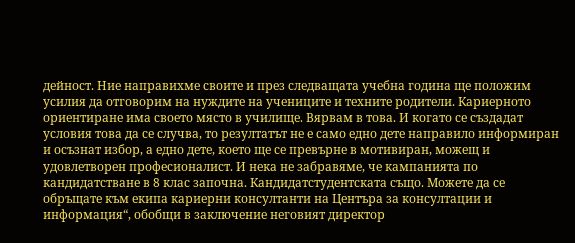дейност. Ние направихме своите и през следващата учебна година ще положим усилия да отговорим на нуждите на учениците и техните родители. Кариерното ориентиране има своето място в училище. Вярвам в това. И когато се създадат условия това да се случва, то резултатът не е само едно дете направило информиран и осъзнат избор, а едно дете, което ще се превърне в мотивиран, можещ и удовлетворен професионалист. И нека не забравяме, че кампанията по кандидатстване в 8 клас започна. Кандидатстудентската също. Можете да се обръщате към екипа кариерни консултанти на Центъра за консултации и информация“, обобщи в заключение неговият директор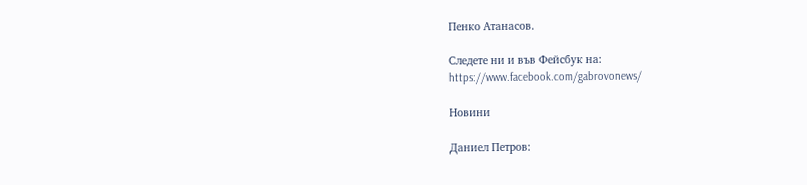Пенко Атанасов.

Следете ни и във Фейсбук на:
https://www.facebook.com/gabrovonews/

Новини

Даниел Петров: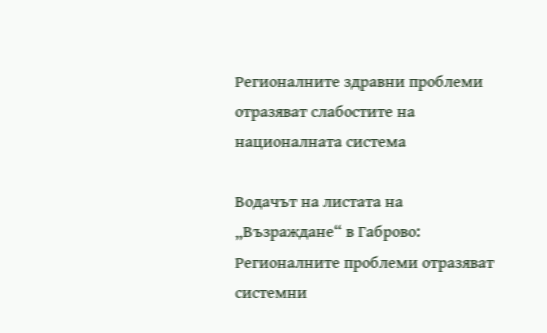Регионалните здравни проблеми отразяват слабостите на националната система

Водачът на листата на „Възраждане“ в Габрово: Регионалните проблеми отразяват системни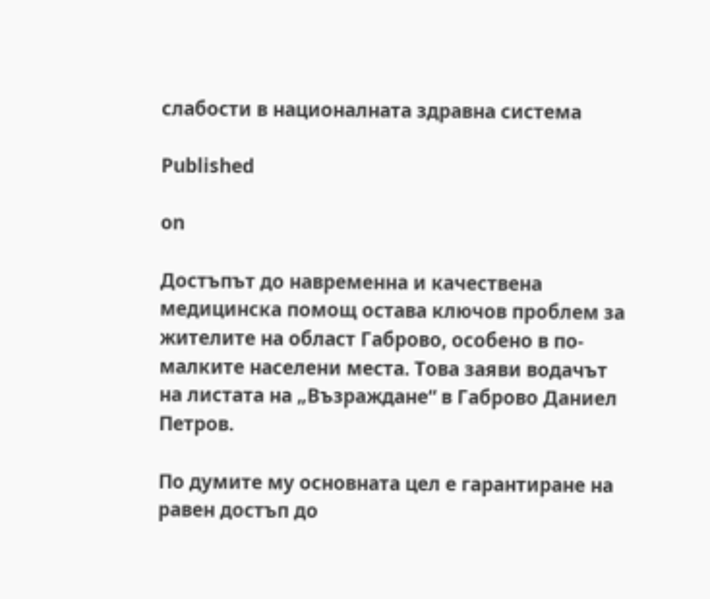слабости в националната здравна система

Published

on

Достъпът до навременна и качествена медицинска помощ остава ключов проблем за жителите на област Габрово, особено в по-малките населени места. Това заяви водачът на листата на „Възраждане“ в Габрово Даниел Петров.

По думите му основната цел е гарантиране на равен достъп до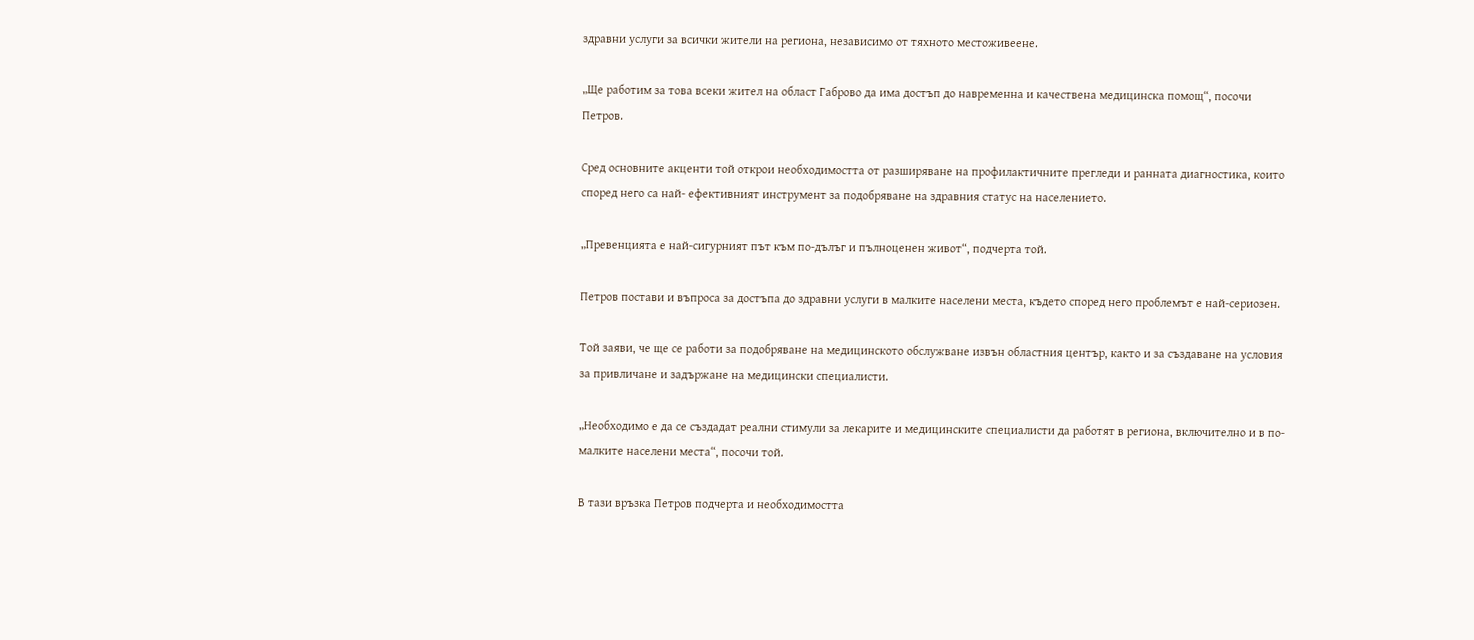здравни услуги за всички жители на региона, независимо от тяхното местоживеене.

„Ще работим за това всеки жител на област Габрово да има достъп до навременна и качествена медицинска помощ“, посочи Петров.

Сред основните акценти той открои необходимостта от разширяване на профилактичните прегледи и ранната диагностика, които според него са най- ефективният инструмент за подобряване на здравния статус на населението.

„Превенцията е най-сигурният път към по-дълъг и пълноценен живот“, подчерта той.

Петров постави и въпроса за достъпа до здравни услуги в малките населени места, където според него проблемът е най-сериозен.

Той заяви, че ще се работи за подобряване на медицинското обслужване извън областния център, както и за създаване на условия за привличане и задържане на медицински специалисти.

„Необходимо е да се създадат реални стимули за лекарите и медицинските специалисти да работят в региона, включително и в по-малките населени места“, посочи той.

В тази връзка Петров подчерта и необходимостта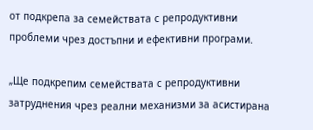от подкрепа за семействата с репродуктивни проблеми чрез достъпни и ефективни програми.

„Ще подкрепим семействата с репродуктивни затруднения чрез реални механизми за асистирана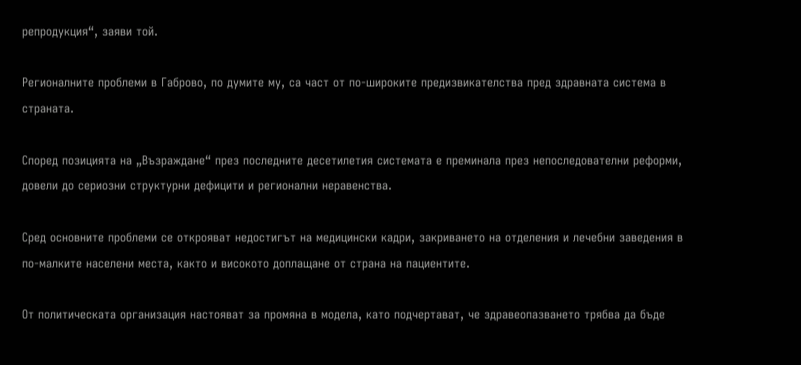репродукция“, заяви той.

Регионалните проблеми в Габрово, по думите му, са част от по-широките предизвикателства пред здравната система в страната.

Според позицията на „Възраждане“ през последните десетилетия системата е преминала през непоследователни реформи, довели до сериозни структурни дефицити и регионални неравенства.

Сред основните проблеми се открояват недостигът на медицински кадри, закриването на отделения и лечебни заведения в по-малките населени места, както и високото доплащане от страна на пациентите.

От политическата организация настояват за промяна в модела, като подчертават, че здравеопазването трябва да бъде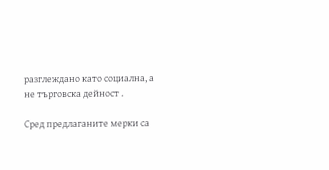разглеждано като социална, а не търговска дейност .

Сред предлаганите мерки са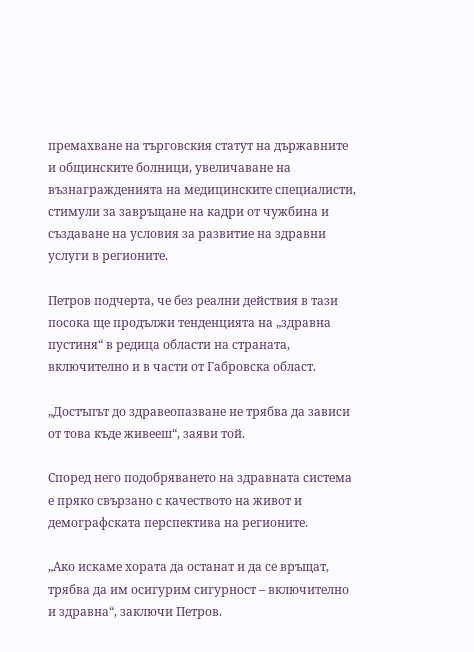премахване на търговския статут на държавните и общинските болници, увеличаване на възнагражденията на медицинските специалисти, стимули за завръщане на кадри от чужбина и създаване на условия за развитие на здравни услуги в регионите.

Петров подчерта, че без реални действия в тази посока ще продължи тенденцията на „здравна пустиня“ в редица области на страната, включително и в части от Габровска област.

„Достъпът до здравеопазване не трябва да зависи от това къде живееш“, заяви той.

Според него подобряването на здравната система е пряко свързано с качеството на живот и демографската перспектива на регионите.

„Ако искаме хората да останат и да се връщат, трябва да им осигурим сигурност – включително и здравна“, заключи Петров.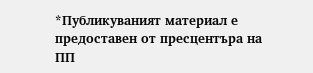*Публикуваният материал е предоставен от пресцентъра на ПП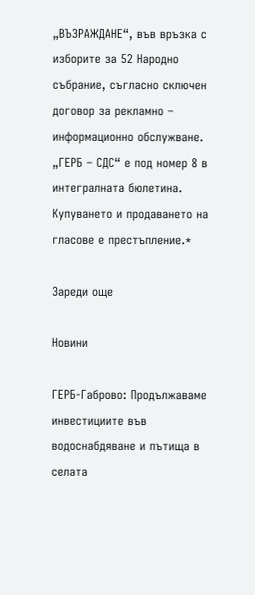„ВЪЗРАЖДАНЕ“, във връзка с изборите за 52 Народно събрание, съгласно сключен договор за рекламно – информационно обслужване. „ГЕРБ – СДС“ е под номер 8 в интегралната бюлетина. Купуването и продаването на гласове е престъпление.*

Зареди още

Новини

ГЕРБ-Габрово: Продължаваме инвестициите във водоснабдяване и пътища в селата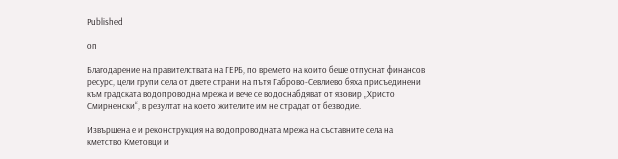Published

on

Благодарение на правителствата на ГЕРБ, по времето на които беше отпуснат финансов ресурс, цели групи села от двете страни на пътя Габрово-Севлиево бяха присъединени към градската водопроводна мрежа и вече се водоснабдяват от язовир „Христо Смирненски“, в резултат на което жителите им не страдат от безводие.

Извършена е и реконструкция на водопроводната мрежа на съставните села на кметство Кметовци и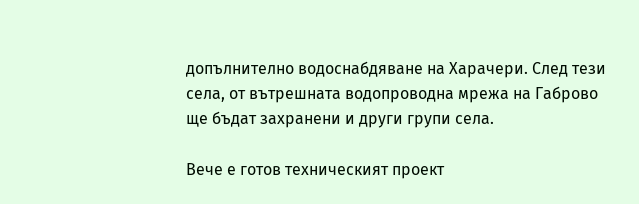допълнително водоснабдяване на Харачери. След тези села, от вътрешната водопроводна мрежа на Габрово ще бъдат захранени и други групи села.

Вече е готов техническият проект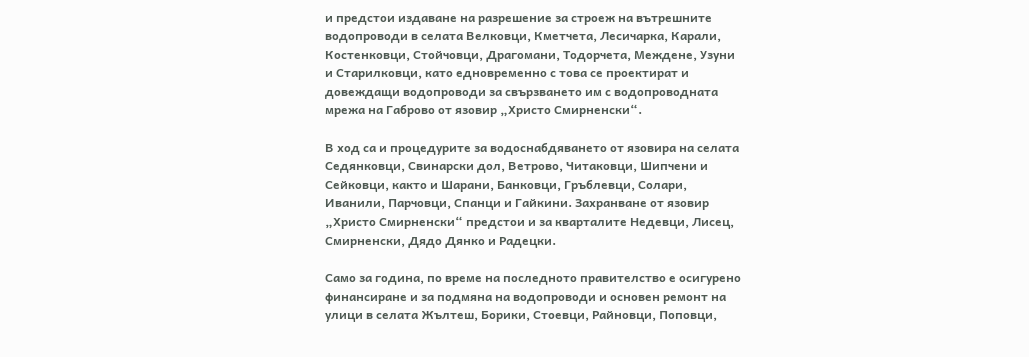и предстои издаване на разрешение за строеж на вътрешните водопроводи в селата Велковци, Кметчета, Лесичарка, Карали, Костенковци, Стойчовци, Драгомани, Тодорчета, Междене, Узуни и Старилковци, като едновременно с това се проектират и довеждащи водопроводи за свързването им с водопроводната мрежа на Габрово от язовир „Христо Смирненски“.

В ход са и процедурите за водоснабдяването от язовира на селата Седянковци, Свинарски дол, Ветрово, Читаковци, Шипчени и Сейковци, както и Шарани, Банковци, Гръблевци, Солари, Иванили, Парчовци, Спанци и Гайкини. Захранване от язовир „Христо Смирненски“ предстои и за кварталите Недевци, Лисец, Смирненски, Дядо Дянко и Радецки.

Само за година, по време на последното правителство е осигурено финансиране и за подмяна на водопроводи и основен ремонт на улици в селата Жълтеш, Борики, Стоевци, Райновци, Поповци,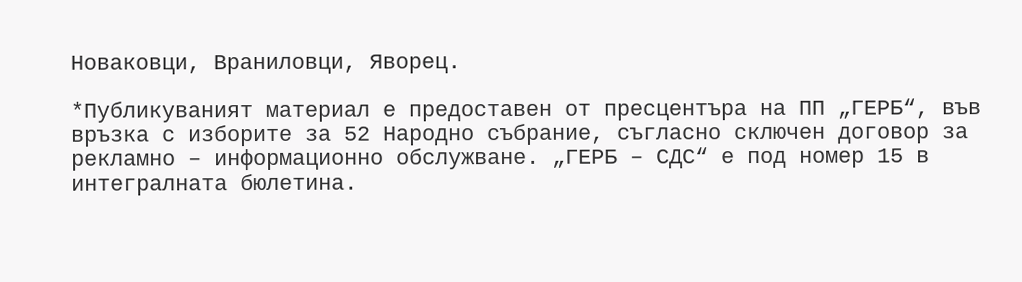Новаковци, Враниловци, Яворец.

*Публикуваният материал е предоставен от пресцентъра на ПП „ГЕРБ“, във връзка с изборите за 52 Народно събрание, съгласно сключен договор за рекламно – информационно обслужване. „ГЕРБ – СДС“ е под номер 15 в интегралната бюлетина.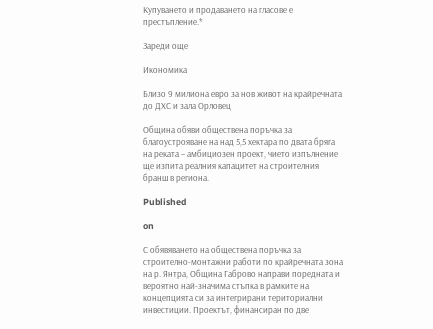Купуването и продаването на гласове е престъпление.*

Зареди още

Икономика

Близо 9 милиона евро за нов живот на крайречната до ДХС и зала Орловец

Община обяви обществена поръчка за благоустрояване на над 5,5 хектара по двата бряга на реката – амбициозен проект, чието изпълнение ще изпита реалния капацитет на строителния бранш в региона.

Published

on

С обявяването на обществена поръчка за строително-монтажни работи по крайречната зона на р. Янтра, Община Габрово направи поредната и вероятно най-значима стъпка в рамките на концепцията си за интегрирани териториални инвестиции. Проектът, финансиран по две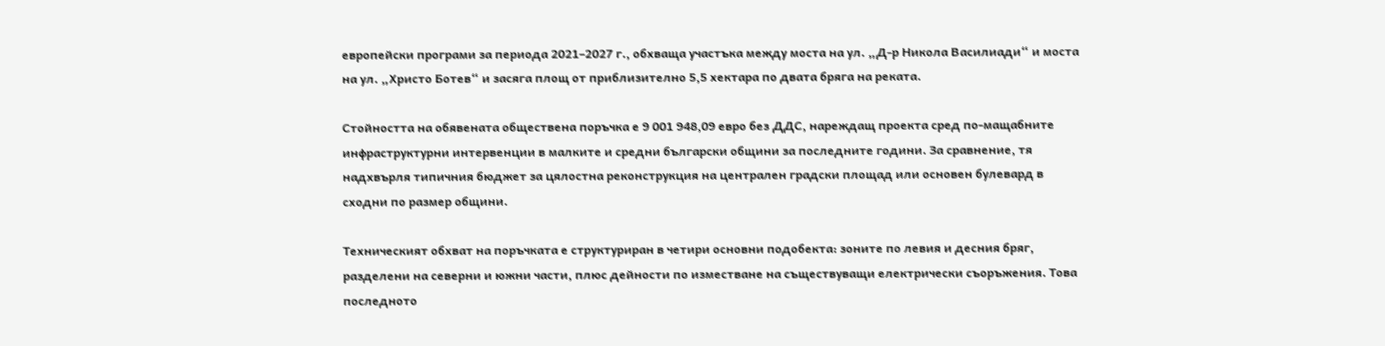европейски програми за периода 2021–2027 г., обхваща участъка между моста на ул. „Д-р Никола Василиади“ и моста на ул. „Христо Ботев“ и засяга площ от приблизително 5,5 хектара по двата бряга на реката.

Стойността на обявената обществена поръчка е 9 001 948,09 евро без ДДС, нареждащ проекта сред по-мащабните инфраструктурни интервенции в малките и средни български общини за последните години. За сравнение, тя надхвърля типичния бюджет за цялостна реконструкция на централен градски площад или основен булевард в сходни по размер общини.

Техническият обхват на поръчката е структуриран в четири основни подобекта: зоните по левия и десния бряг, разделени на северни и южни части, плюс дейности по изместване на съществуващи електрически съоръжения. Това последното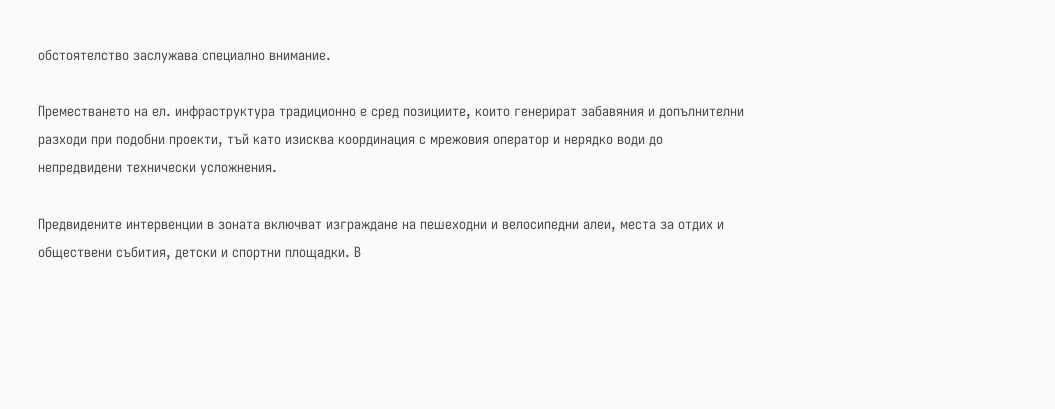обстоятелство заслужава специално внимание.

Преместването на ел. инфраструктура традиционно е сред позициите, които генерират забавяния и допълнителни разходи при подобни проекти, тъй като изисква координация с мрежовия оператор и нерядко води до непредвидени технически усложнения.

Предвидените интервенции в зоната включват изграждане на пешеходни и велосипедни алеи, места за отдих и обществени събития, детски и спортни площадки. В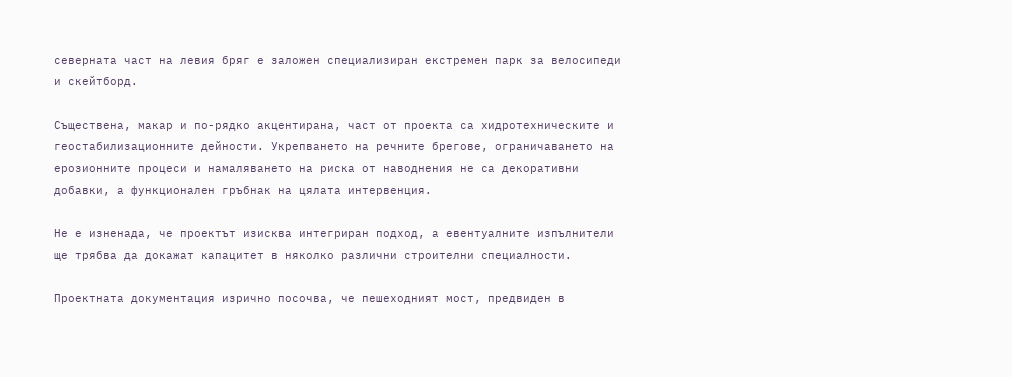северната част на левия бряг е заложен специализиран екстремен парк за велосипеди и скейтборд.

Съществена, макар и по-рядко акцентирана, част от проекта са хидротехническите и геостабилизационните дейности. Укрепването на речните брегове, ограничаването на ерозионните процеси и намаляването на риска от наводнения не са декоративни добавки, а функционален гръбнак на цялата интервенция.

Не е изненада, че проектът изисква интегриран подход, а евентуалните изпълнители ще трябва да докажат капацитет в няколко различни строителни специалности.

Проектната документация изрично посочва, че пешеходният мост, предвиден в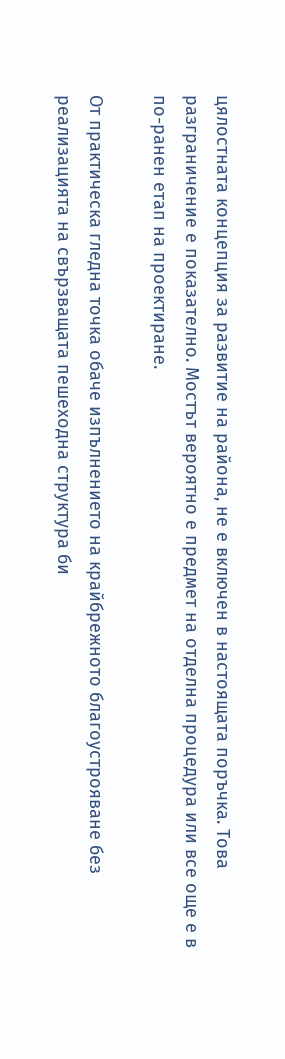цялостната концепция за развитие на района, не е включен в настоящата поръчка. Това разграничение е показателно. Мостът вероятно е предмет на отделна процедура или все още е в по-ранен етап на проектиране.

От практическа гледна точка обаче изпълнението на крайбрежното благоустрояване без реализацията на свързващата пешеходна структура би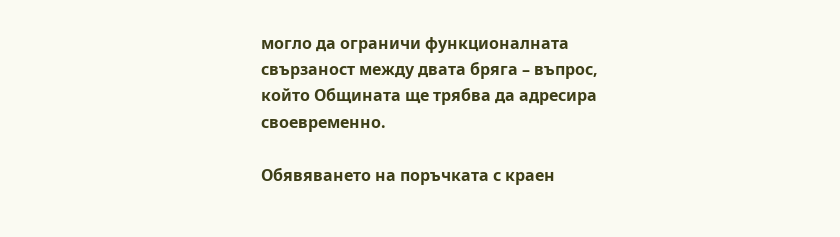могло да ограничи функционалната свързаност между двата бряга – въпрос, който Общината ще трябва да адресира своевременно.

Обявяването на поръчката с краен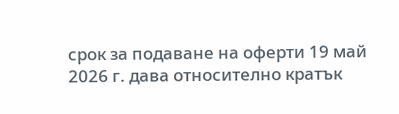срок за подаване на оферти 19 май 2026 г. дава относително кратък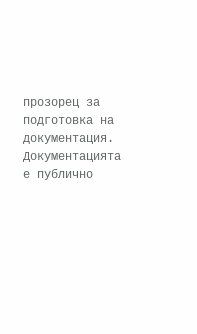прозорец за подготовка на документация. Документацията е публично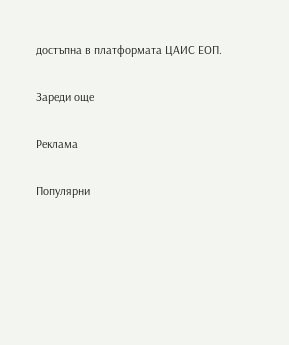достъпна в платформата ЦАИС ЕОП.

Зареди още

Реклама

Популярни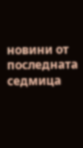новини от последната седмица